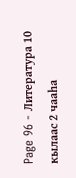Page 96 - Литература 10 кылаас 2 чааhа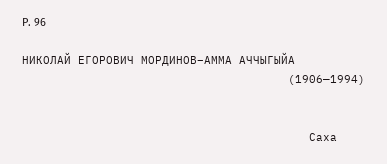P. 96

НИКОЛАЙ ЕГОРОВИЧ МОРДИНОВ–АММА АЧЧЫГЫЙА
                                      (1906—1994)


                                         Саха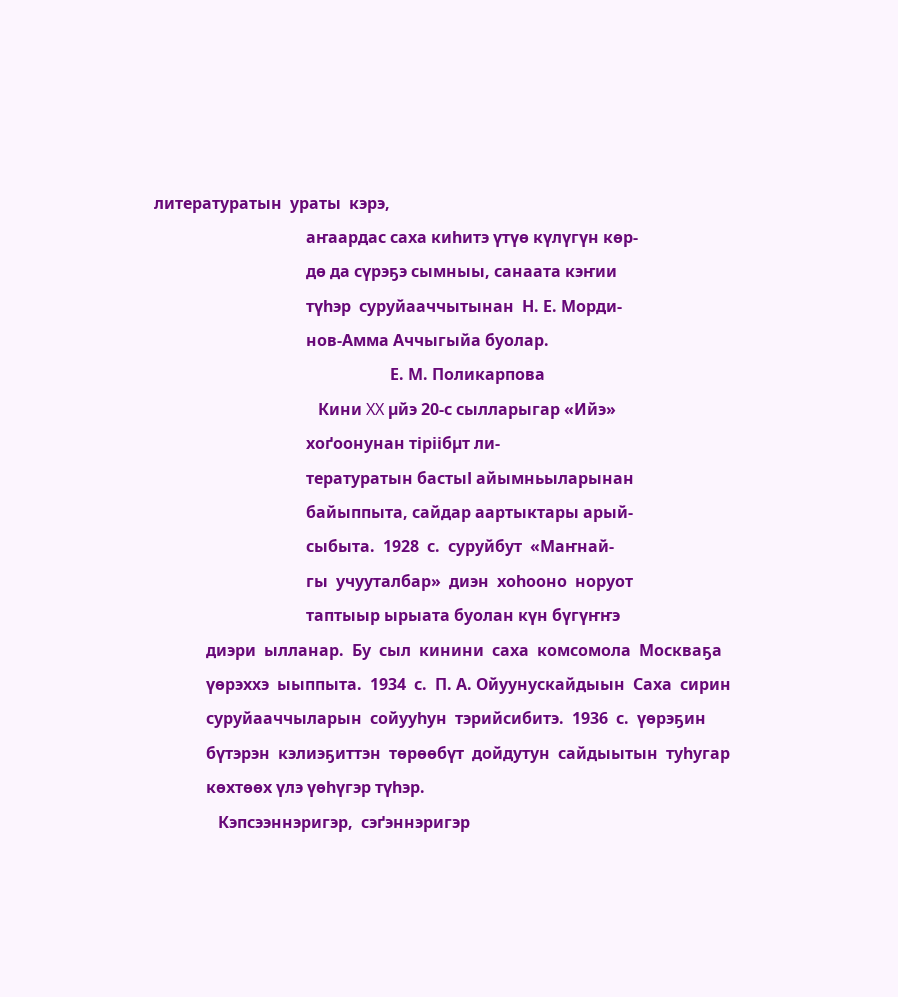литературатын  ураты  кэрэ,
                                      аҥаардас саха киһитэ үтүө күлүгүн көр-
                                      дө да сүрэҕэ сымныы, санаата кэҥии
                                      түһэр  суруйааччытынан  Н. Е. Морди-
                                      нов-Амма Аччыгыйа буолар.
                                                           Е. М. Поликарпова
                                         Кини XX µйэ 20-с сылларыгар «Ийэ»
                                      хоґоонунан тіріібµт ли-
                                      тературатын бастыІ айымньыларынан
                                      байыппыта, сайдар аартыктары арый-
                                      сыбыта.  1928  с.  суруйбут  «Маҥнай-
                                      гы  учууталбар»  диэн  хоһооно  норуот
                                      таптыыр ырыата буолан күн бүгүҥҥэ
             диэри  ылланар.  Бу  сыл  кинини  саха  комсомола  Москваҕа
             үөрэххэ  ыыппыта.  1934  с.  П. А. Ойуунускайдыын  Саха  сирин
             суруйааччыларын  сойууһун  тэрийсибитэ.  1936  с.  үөрэҕин
             бүтэрэн  кэлиэҕиттэн  төрөөбүт  дойдутун  сайдыытын  туһугар
             көхтөөх үлэ үөһүгэр түһэр.
                Кэпсээннэригэр,  сэґэннэригэр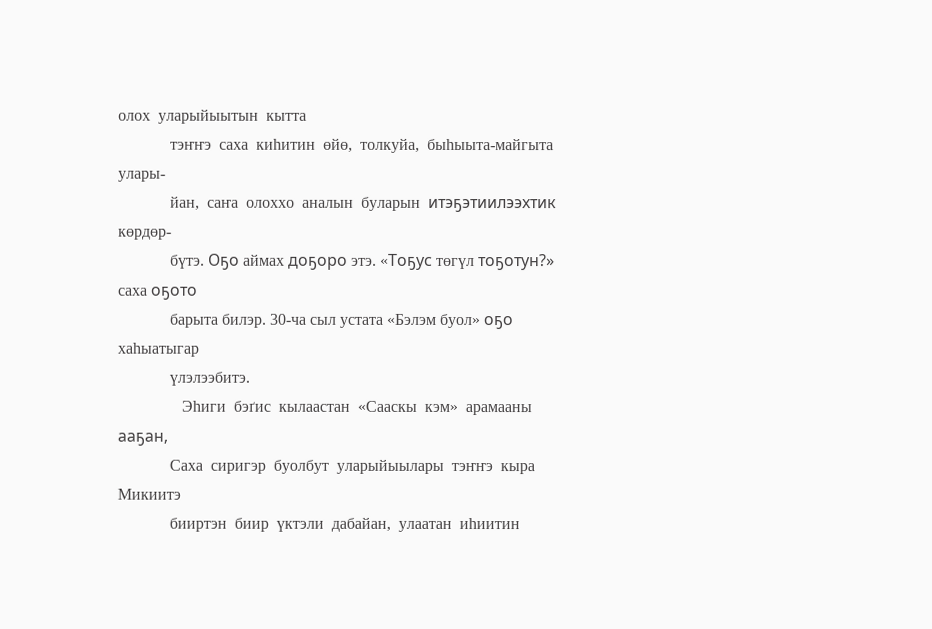олох  уларыйыытын  кытта
             тэҥҥэ  саха  киһитин  өйө,  толкуйа,  быһыыта-майгыта  улары-
             йан,  саҥа  олоххо  аналын  буларын  итэҕэтиилээхтик  көрдөр-
             бүтэ. Оҕо аймах доҕоро этэ. «Тоҕус төгүл тоҕотун?» саха оҕото
             барыта билэр. 30-ча сыл устата «Бэлэм буол» оҕо хаһыатыгар
             үлэлээбитэ.
                Эһиги  бэґис  кылаастан  «Сааскы  кэм»  арамааны  ааҕан,
             Саха  сиригэр  буолбут  уларыйыылары  тэҥҥэ  кыра  Микиитэ
             бииртэн  биир  үктэли  дабайан,  улаатан  иһиитин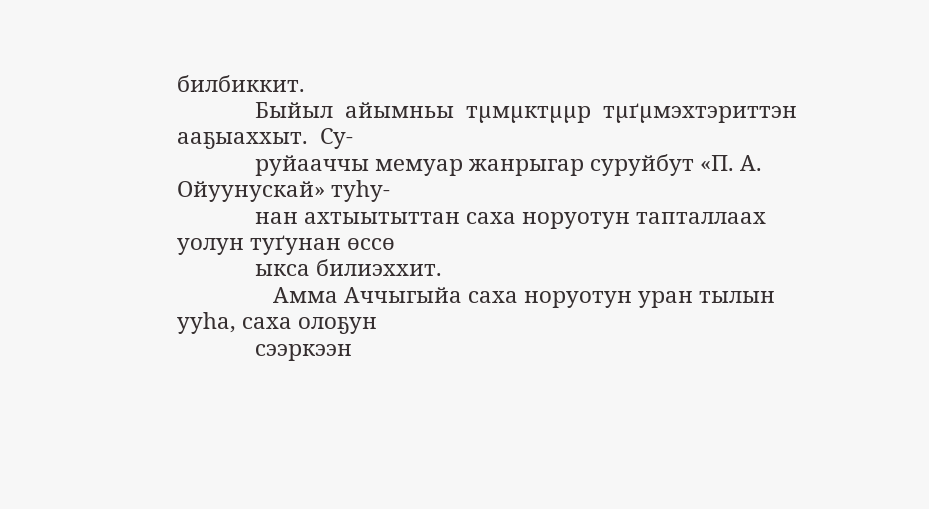билбиккит.
             Быйыл  айымньы  тµмµктµµр  тµґµмэхтэриттэн  ааҕыаххыт.  Су-
             руйааччы мемуар жанрыгар суруйбут «П. А. Ойуунускай» туһу-
             нан ахтыытыттан саха норуотун тапталлаах уолун туґунан өссө
             ыкса билиэххит.
                Амма Аччыгыйа саха норуотун уран тылын ууһа, саха олоҕун
             сээркээн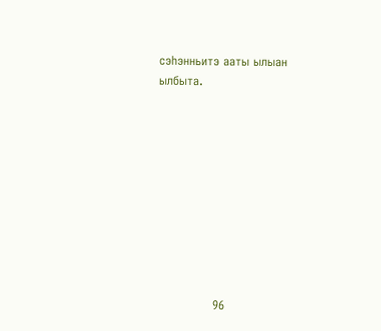сэһэнньитэ ааты ылыан ылбыта.










              96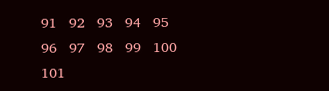91   92   93   94   95   96   97   98   99   100   101